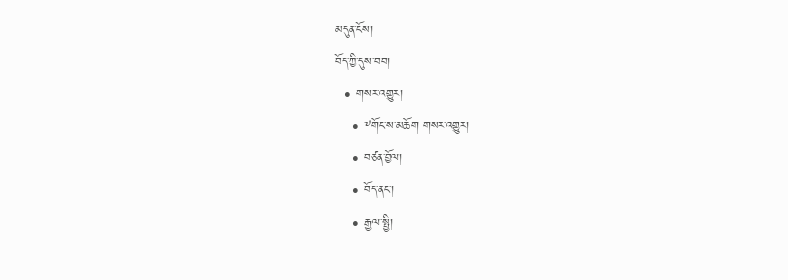མདུན་ངོས།
བོད་ཀྱི་དུས་བབ།
  • གསར་འགྱུར།
    • ༸གོང་ས་མཆོག གསར་འགྱུར།
    • བཙན་བྱོལ།
    • བོད་ནང་།
    • རྒྱལ་སྤྱི།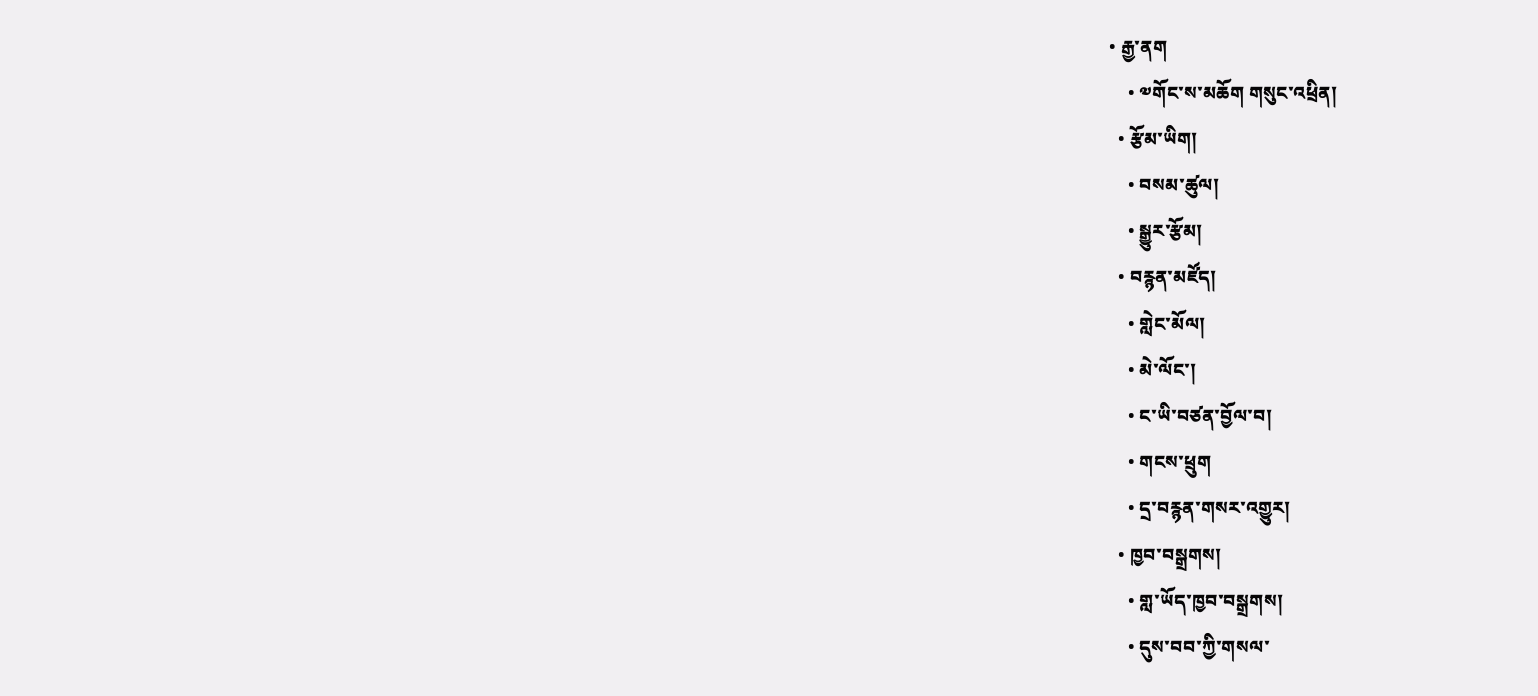• རྒྱ་ནག
    • ༧གོང་ས་མཆོག གསུང་འཕྲིན།
  • རྩོམ་ཡིག།
    • བསམ་ཚུལ།
    • སྒྱུར་རྩོམ།
  • བརྙན་མཛོད།
    • གླེང་མོལ།
    • མེ་ལོང་།
    • ང་ཡི་བཙན་བྱོལ་བ།
    • གངས་ཕྲུག
    • དྲ་བརྙན་གསར་འགྱུར།
  • ཁྱབ་བསྒྲགས།
    • གླ་ཡོད་ཁྱབ་བསྒྲགས།
    • དུས་བབ་ཀྱི་གསལ་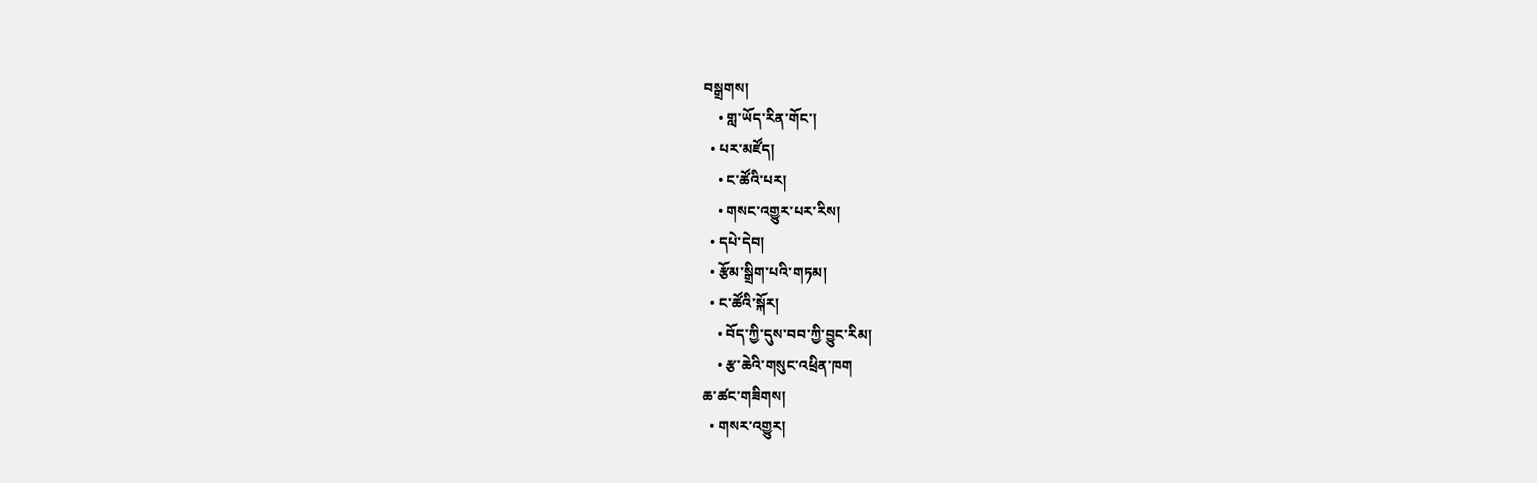བསྒྲགས།
    • གླ་ཡོད་རིན་གོང་།
  • པར་མཛོད།
    • ང་ཚོའི་པར།
    • གསང་འགྱུར་པར་རིས།
  • དཔེ་དེབ།
  • རྩོམ་སྒྲིག་པའི་གཏམ།
  • ང་ཚོའི་སྐོར།
    • བོད་ཀྱི་དུས་བབ་ཀྱི་བྱུང་རིམ།
    • རྩ་ཆེའི་གསུང་འཕྲིན་ཁག
ཆ་ཚང་གཟིགས།
  • གསར་འགྱུར།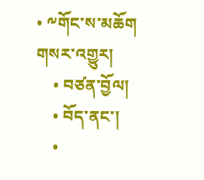• ༸གོང་ས་མཆོག གསར་འགྱུར།
    • བཙན་བྱོལ།
    • བོད་ནང་།
    •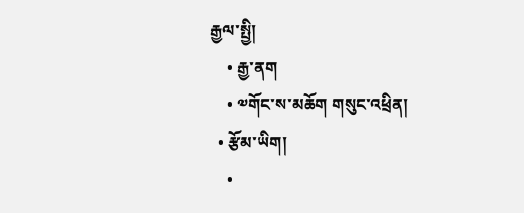རྒྱལ་སྤྱི།
    • རྒྱ་ནག
    • ༧གོང་ས་མཆོག གསུང་འཕྲིན།
  • རྩོམ་ཡིག།
    •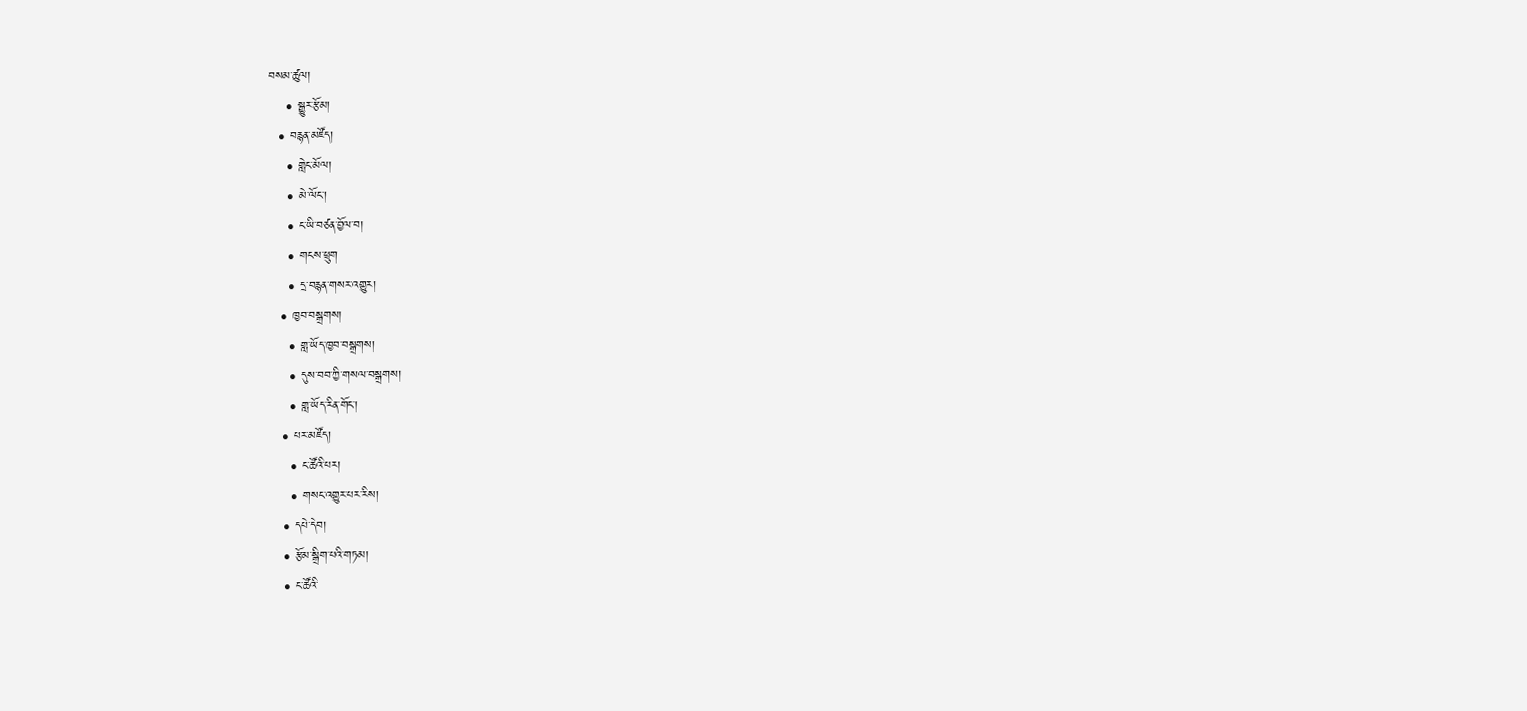བསམ་ཚུལ།
    • སྒྱུར་རྩོམ།
  • བརྙན་མཛོད།
    • གླེང་མོལ།
    • མེ་ལོང་།
    • ང་ཡི་བཙན་བྱོལ་བ།
    • གངས་ཕྲུག
    • དྲ་བརྙན་གསར་འགྱུར།
  • ཁྱབ་བསྒྲགས།
    • གླ་ཡོད་ཁྱབ་བསྒྲགས།
    • དུས་བབ་ཀྱི་གསལ་བསྒྲགས།
    • གླ་ཡོད་རིན་གོང་།
  • པར་མཛོད།
    • ང་ཚོའི་པར།
    • གསང་འགྱུར་པར་རིས།
  • དཔེ་དེབ།
  • རྩོམ་སྒྲིག་པའི་གཏམ།
  • ང་ཚོའི་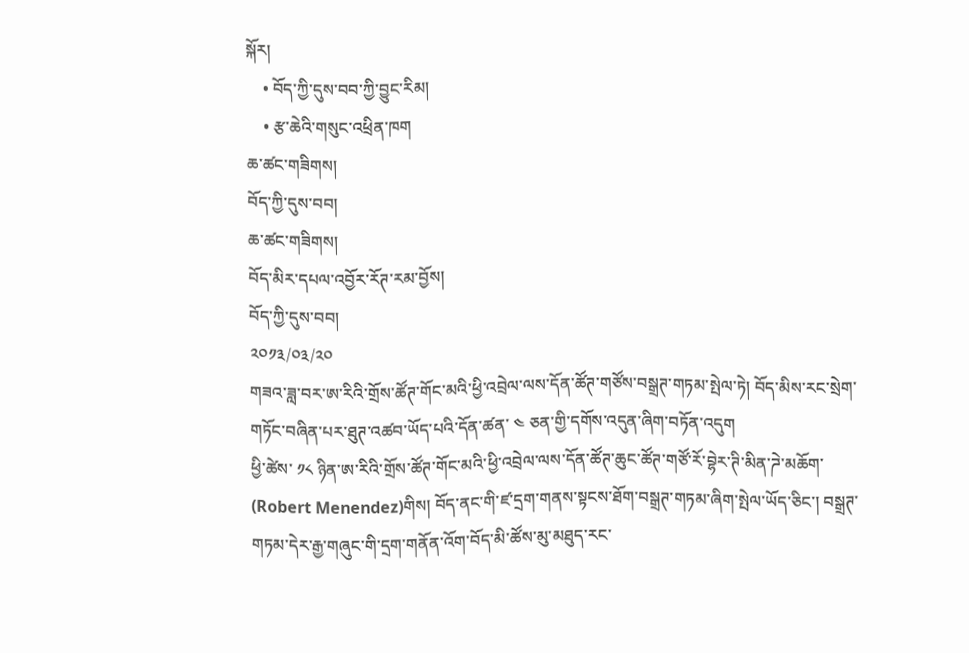སྐོར།
    • བོད་ཀྱི་དུས་བབ་ཀྱི་བྱུང་རིམ།
    • རྩ་ཆེའི་གསུང་འཕྲིན་ཁག
ཆ་ཚང་གཟིགས།
བོད་ཀྱི་དུས་བབ།
ཆ་ཚང་གཟིགས།
བོད་མིར་དཔལ་འབྱོར་རོཊ་རམ་བྱོས།
བོད་ཀྱི་དུས་བབ།
༢༠༡༣/༠༣/༢༠
གཟའ་ཟླ་བར་ཨ་རིའི་གྲོས་ཚོཊ་གོང་མའི་ཕྱི་འབྲེལ་ལས་དོན་ཚོཊ་གཙོས་བསྒྲཊ་གཏམ་སྤེལ་ཏེ། བོད་མིས་རང་སྲེག་གཏོང་བཞིན་པར་ཐུཊ་འཚབ་ཡོད་པའི་དོན་ཚན་ ༤ ཅན་གྱི་དགོས་འདུན་ཞིག་བཏོན་འདུག
ཕྱི་ཚེས་ ༡༨ ཉིན་ཨ་རིའི་གྲོས་ཚོཊ་གོང་མའི་ཕྱི་འབྲེལ་ལས་དོན་ཚོཊ་ཆུང་ཚོཊ་གཙོ་རོ་བྷེར་ཊི་མིན་ཌེ་མཆོག་ (Robert Menendez)གིས། བོད་ནང་གི་ཛ་དྲག་གནས་སྟངས་ཐོག་བསྒྲཊ་གཏམ་ཞིག་སྤེལ་ཡོད་ཅིང་། བསྒྲཊ་གཏམ་དེར་རྒྱ་གཞུང་གི་དྲག་གནོན་འོག་བོད་མི་ཚོས་མུ་མཐུད་རང་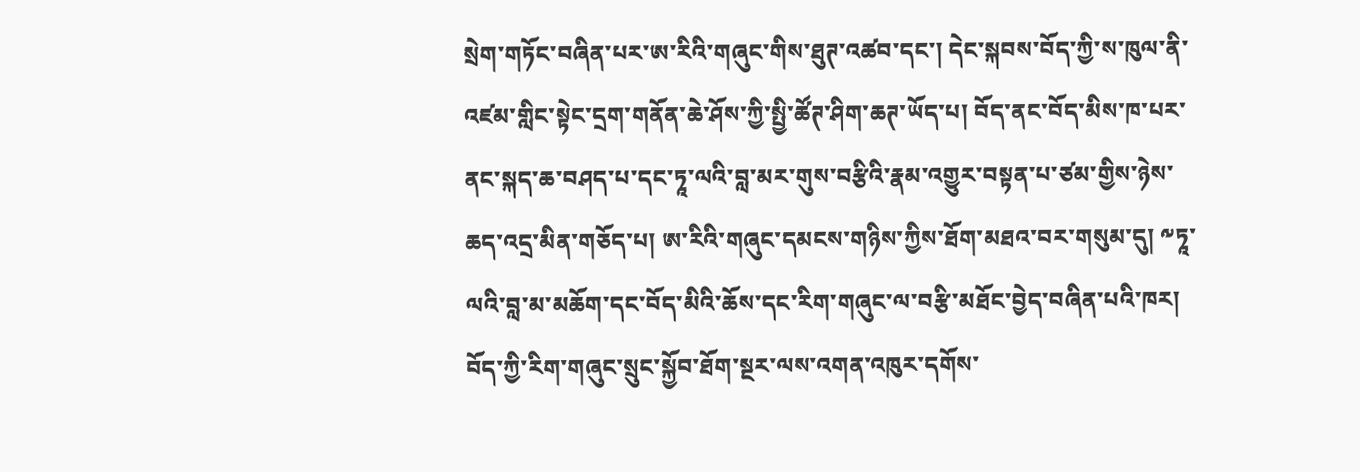སྲེག་གཏོང་བཞིན་པར་ཨ་རིའི་གཞུང་གིས་ཐུཊ་འཚབ་དང་། དེང་སྐབས་བོད་ཀྱི་ས་ཁུལ་ནི་འཛམ་གླིང་སྟེང་དྲག་གནོན་ཆེ་ཤོས་ཀྱི་སྤྱི་ཚོཊ་ཤིག་ཆཊ་ཡོད་པ། བོད་ནང་བོད་མིས་ཁ་པར་ནང་སྐད་ཆ་བཤད་པ་དང་ཏཱ་ལའི་བླ་མར་གུས་བརྩིའི་རྣམ་འགྱུར་བསྟན་པ་ཙམ་གྱིས་ཉེས་ཆད་འདྲ་མིན་གཅོད་པ། ཨ་རིའི་གཞུང་དམངས་གཉིས་ཀྱིས་ཐོག་མཐའ་བར་གསུམ་དུ། ༸ཏཱ་ལའི་བླ་མ་མཆོག་དང་བོད་མིའི་ཆོས་དང་རིག་གཞུང་ལ་བརྩི་མཐོང་བྱེད་བཞིན་པའི་ཁར། བོད་ཀྱི་རིག་གཞུང་སྲུང་སྐྱོབ་ཐོག་སྔར་ལས་འགན་འཁུར་དགོས་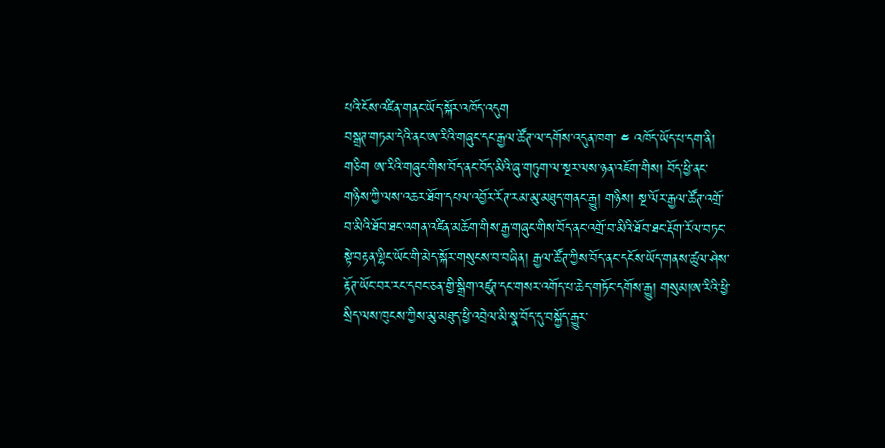པའི་ངོས་འཛིན་གནང་ཡོད་སྐོར་འཁོད་འདུག
བསྒྲཊ་གཏམ་དེའི་ནང་ཨ་རིའི་གཞུང་དང་རྒྱལ་ཚོཊ་ལ་དགོས་འདུན་ཁག་ ༤ འཁོད་ཡོད་པ་དག་ནི། གཅིག ཨ་རིའི་གཞུང་གིས་བོད་ནང་བོད་མིའི་ཞུ་གཏུག་ལ་སྔར་ལས་ཉན་འཇོག་གིས། བོད་ཕྱི་ནང་གཉིས་ཀྱི་ལས་འཆར་ཐོག་དཔལ་འབྱོར་རོཊ་རམ་མུ་མཐུད་གནང་རྒྱུ། གཉིས། སྔ་ལོར་རྒྱལ་ཚོཊ་འགྲོ་བ་མིའི་ཐོབ་ཐང་འགན་འཛིན་མཆོག་གིས་རྒྱ་གཞུང་གིས་བོད་ནང་འགྲོ་བ་མིའི་ཐོབ་ཐང་རྡོག་རོལ་བཏང་སྟེ་བརྟན་ལྷིང་ཡོང་གི་མེད་སྐོར་གསུངས་བ་བཞིན། རྒྱལ་ཚོཊ་ཀྱིས་བོད་ནང་དངོས་ཡོད་གནས་ཚུལ་ཤེས་རྟོཊ་ཡོང་བར་རང་དབང་ཅན་གྱི་སྒྲིག་འཛུཊ་དང་གསར་འགོད་པ་ཆེད་གཏོང་དགོས་རྒྱུ། གསུམ།ཨ་རིའི་ཕྱི་སྲིད་ལས་ཁུངས་ཀྱིས་མུ་མཐུད་ཕྱི་འབྲེལ་མི་སྣ་བོད་དུ་བསྐྱོད་རྒྱུར་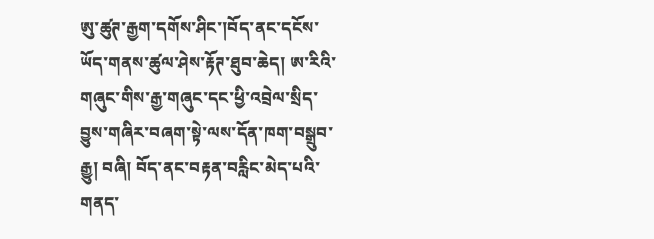ཨུ་ཚུཊ་རྒྱག་དགོས་ཤིང་།བོད་ནང་དངོས་ཡོད་གནས་ཚུལ་ཤེས་རྟོཊ་ཐུབ་ཆེད། ཨ་རིའི་གཞུང་གིས་རྒྱ་གཞུང་དང་ཕྱི་འབྲེལ་སྲིད་བྱུས་གཞིར་བཞག་སྟེ་ལས་དོན་ཁག་བསྒྲུབ་རྒྱུ། བཞི། བོད་ནང་བརྟན་བརླིང་མེད་པའི་གནད་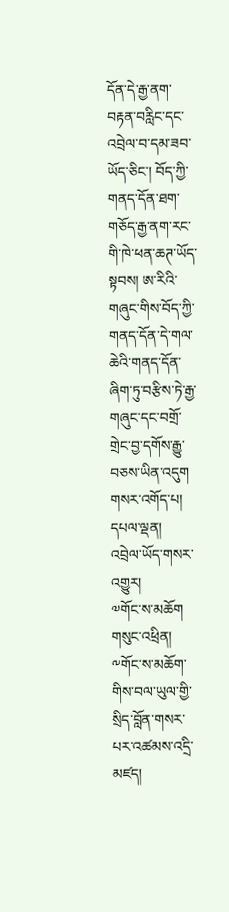དོན་དེ་རྒྱ་ནག་བརྟན་བརླིང་དང་འབྲེལ་བ་དམ་ཟབ་ཡོད་ཅིང་། བོད་ཀྱི་གནད་དོན་ཐག་གཅོད་རྒྱ་ནག་རང་གི་ཁེ་ཕན་ཆཊ་ཡོད་སྟབས། ཨ་རིའི་གཞུང་གིས་བོད་ཀྱི་གནད་དོན་དེ་གལ་ཆེའི་གནད་དོན་ཞིག་ཏུ་བརྩིས་ཏེ་རྒྱ་གཞུང་དང་བགྲོ་གྲེང་བྱ་དགོས་རྒྱུ་བཅས་ཡིན་འདུག
གསར་འགོད་པ། དཔལ་ལྡན།
འབྲེལ་ཡོད་གསར་འགྱུར།
༧གོང་ས་མཆོག གསུང་འཕྲིན།
༸གོང་ས་མཆོག་གིས་བལ་ཡུལ་གྱི་སྲིད་བློན་གསར་པར་འཚམས་འདྲི་མཛད།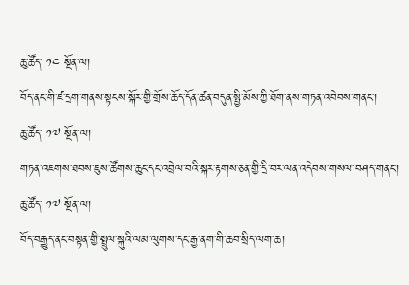ཆུ་ཚོད་ ༡༤ སྔོན་ལ།
བོད་ནང་གི་ཛ་དྲག་གནས་སྟངས་སྐོར་གྱི་གྲོས་ཆོད་དོན་ཚན་བདུན་སྤྱི་མོས་ཀྱི་ཐོག་ནས་གཏན་འབེབས་གནང་།
ཆུ་ཚོད་ ༡༧ སྔོན་ལ།
གཏན་འཇགས་ཐབས་ཇུས་ཚོགས་ཆུང་དང་འབྲེལ་བའི་སྐར་རྟགས་ཅན་གྱི་དྲི་བར་ལན་འདེབས་གསལ་བཤད་གནང་།
ཆུ་ཚོད་ ༡༧ སྔོན་ལ།
བོད་བརྒྱུད་ནང་བསྟན་གྱི་སྤྲུལ་སྐུའི་ལམ་ལུགས་དང་རྒྱ་ནག་གི་ཆབ་སྲིད་ལག་ཆ།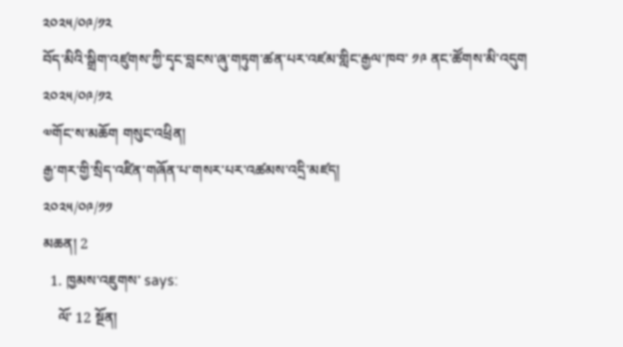༢༠༢༥/༠༩/༡༢
བོད་མིའི་སྒྲིག་འཛུགས་ཀྱི་དྭང་བླངས་ཞུ་གཏུག་ཚན་པར་འཛམ་གླིང་རྒྱལ་ཁབ་ ༡༩ ནང་ཚོགས་མི་འདུག
༢༠༢༥/༠༩/༡༢
༧གོང་ས་མཆོག གསུང་འཕྲིན།
རྒྱ་གར་གྱི་སྲིད་འཛིན་གཞོན་པ་གསར་པར་འཚམས་འདྲི་མཛད།
༢༠༢༥/༠༩/༡༡
མཆན། 2
  1. ཁྱམས་འཇུགས་ says:
    ལོ་ 12 སྔོན།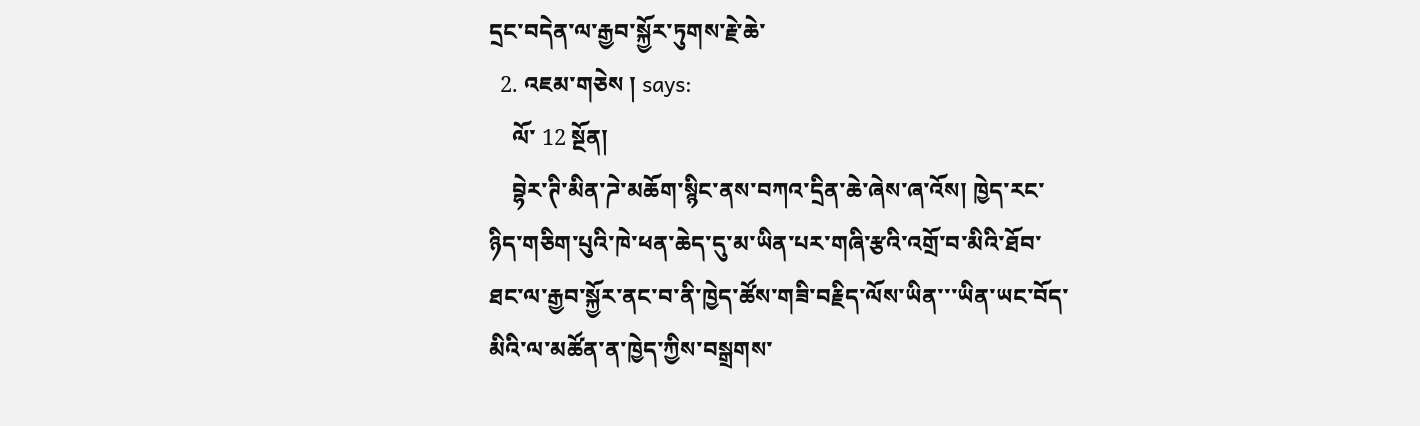དྲང་བདེན་ལ་རྒྱབ་སྐྱོར་ཏུགས་རྗེ་ཆེ་
  2. འཇམ་གཅེས ། says:
    ལོ་ 12 སྔོན།
    བྷེར་ཊི་མིན་ཌེ་མཆོག་སྙིང་ནས་བཀའ་དྲིན་ཆེ་ཞེས་ཞ་འོས། ཁྱེད་རང་ཉིད་གཅིག་པུའི་ཁེ་ཕན་ཆེད་དུ་མ་ཡིན་པར་གཞི་རྩའི་འགྲོ་བ་མིའི་ཐོབ་ཐང་ལ་རྒྱབ་སྐྱོར་ནང་བ་ནི་ཁྱེད་ཚོས་གཟི་བརྗིད་ལོས་ཡིན་་་ཡིན་ཡང་བོད་མིའི་ལ་མཚོན་ན་ཁྱེད་ཀྱིས་བསྒྲགས་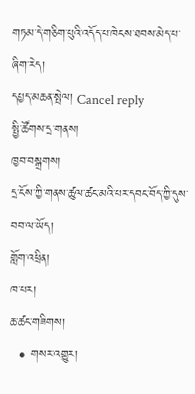གཏམ་དེ་གཅིག་པུའི་འདོད་པ་ཁེངས་ཐབས་མེད་པ་ཞིག་རེད།
དཔྱད་མཆན་སྤེལ། Cancel reply
སྤྱི་ཚོགས་དྲ་གནས།
ཁྱབ་བསྒྲགས།
དྲ་ངོས་ཀྱི་གནས་ཚུལ་ཚང་མའི་པར་དབང་བོད་ཀྱི་དུས་བབ་ལ་ཡོད།
གློག་འཕྲིན།
ཁ་པར།
ཆ་ཚང་གཟིགས།
  • གསར་འགྱུར།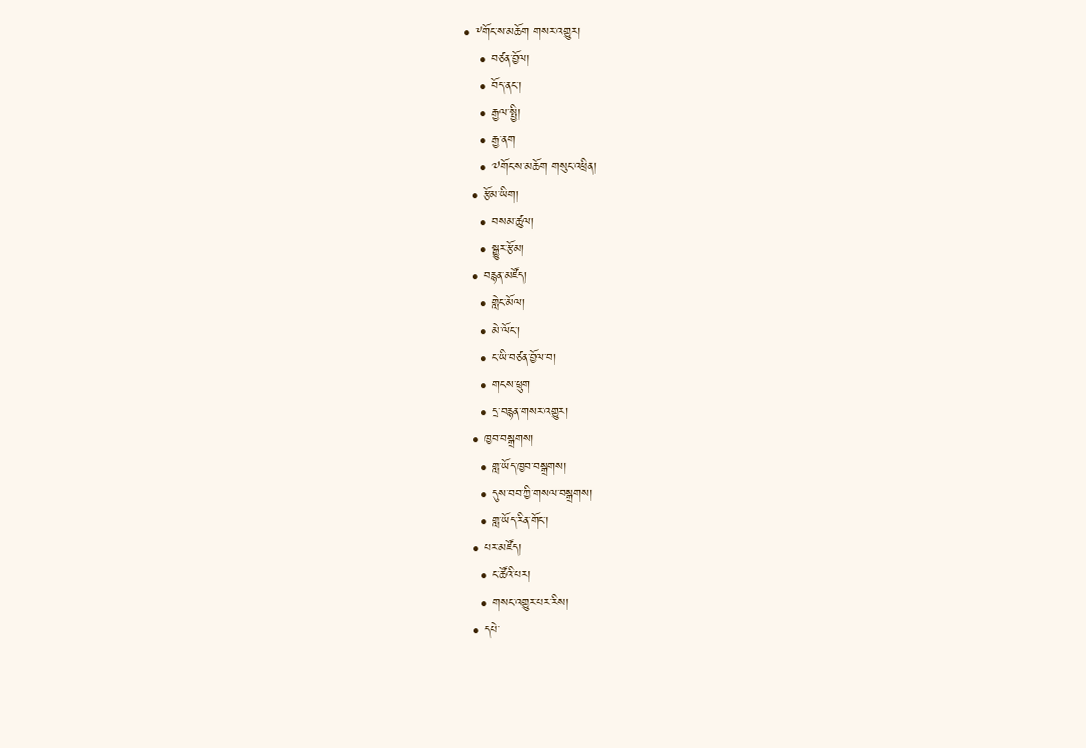• ༸གོང་ས་མཆོག གསར་འགྱུར།
    • བཙན་བྱོལ།
    • བོད་ནང་།
    • རྒྱལ་སྤྱི།
    • རྒྱ་ནག
    • ༧གོང་ས་མཆོག གསུང་འཕྲིན།
  • རྩོམ་ཡིག།
    • བསམ་ཚུལ།
    • སྒྱུར་རྩོམ།
  • བརྙན་མཛོད།
    • གླེང་མོལ།
    • མེ་ལོང་།
    • ང་ཡི་བཙན་བྱོལ་བ།
    • གངས་ཕྲུག
    • དྲ་བརྙན་གསར་འགྱུར།
  • ཁྱབ་བསྒྲགས།
    • གླ་ཡོད་ཁྱབ་བསྒྲགས།
    • དུས་བབ་ཀྱི་གསལ་བསྒྲགས།
    • གླ་ཡོད་རིན་གོང་།
  • པར་མཛོད།
    • ང་ཚོའི་པར།
    • གསང་འགྱུར་པར་རིས།
  • དཔེ་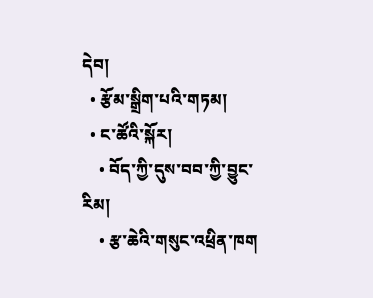དེབ།
  • རྩོམ་སྒྲིག་པའི་གཏམ།
  • ང་ཚོའི་སྐོར།
    • བོད་ཀྱི་དུས་བབ་ཀྱི་བྱུང་རིམ།
    • རྩ་ཆེའི་གསུང་འཕྲིན་ཁག